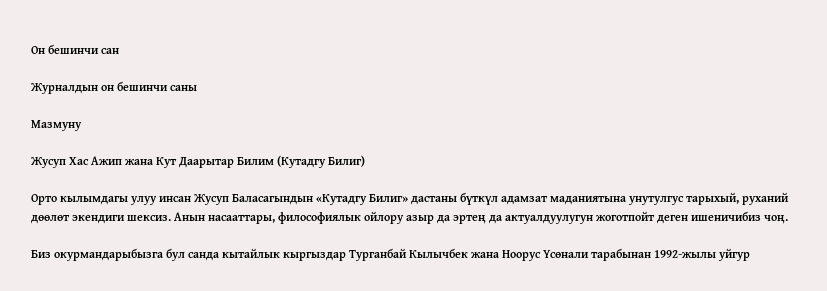Он бешинчи сан

Журналдын он бешинчи саны

Мазмуну

Жусуп Хас Ажип жана Кут Даарытар Билим (Кутадгу Билиг)

Орто кылымдагы улуу инсан Жусуп Баласагындын «Кутадгу Билиг» дастаны бүткүл адамзат маданиятына унутулгус тарыхый, руханий дөөлөт экендиги шексиз. Анын насааттары, философиялык ойлору азыр да эртең да актуалдуулугун жоготпойт деген ишеничибиз чоң.

Биз окурмандарыбызга бул санда кытайлык кыргыздар Турганбай Кылычбек жана Ноорус Үсөнали тарабынан 1992-жылы уйгур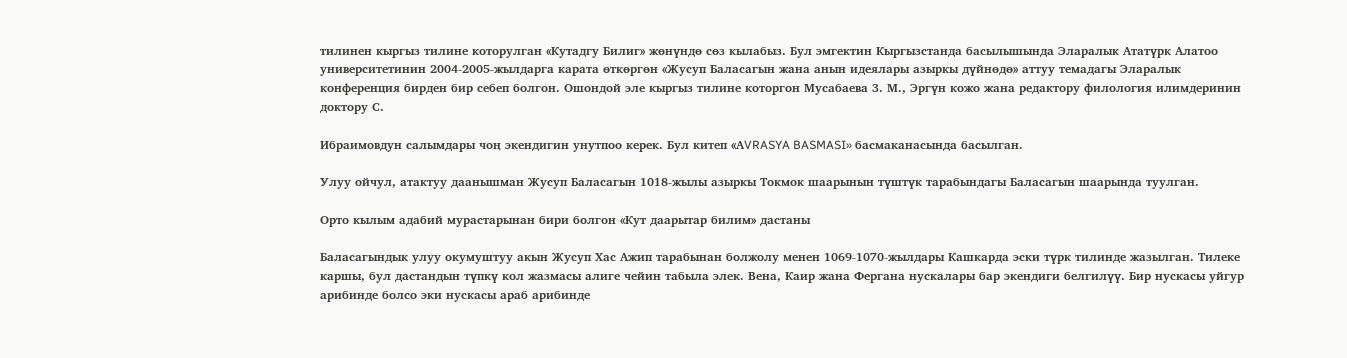тилинен кыргыз тилине которулган «Кутадгу Билиг» жөнүндө сөз кылабыз. Бул эмгектин Кыргызстанда басылышында Эларалык Ататүрк Алатоо университетинин 2004-2005-жылдарга карата өткөргөн «Жусуп Баласагын жана анын идеялары азыркы дүйнөдө» аттуу темадагы Эларалык конференция бирден бир себеп болгон. Ошондой эле кыргыз тилине которгон Мусабаева З. М., Эргүн кожо жана редактору филология илимдеринин доктору С.

Ибраимовдун салымдары чоң экендигин унутпоо керек. Бул китеп «АVRASYA BASMASI» басмаканасында басылган.

Улуу ойчул, атактуу даанышман Жусуп Баласагын 1018-жылы азыркы Токмок шаарынын түштүк тарабындагы Баласагын шаарында туулган.

Орто кылым адабий мурастарынан бири болгон «Кут даарытар билим» дастаны

Баласагындык улуу окумуштуу акын Жусуп Хас Ажип тарабынан болжолу менен 1069-1070-жылдары Кашкарда эски түрк тилинде жазылган. Тилеке каршы, бул дастандын түпкү кол жазмасы алиге чейин табыла элек. Вена, Каир жана Фергана нускалары бар экендиги белгилүү. Бир нускасы уйгур арибинде болсо эки нускасы араб арибинде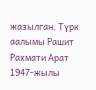жазылган. Түрк аалымы Рашит Рахмати Арат 1947-жылы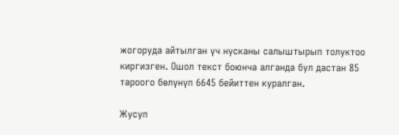жогоруда айтылган үч нусканы салыштырып толуктоо киргизген. Ошол текст боюнча алганда бул дастан 85 тароого бөлүнүп 6645 бейиттен куралган.

Жусуп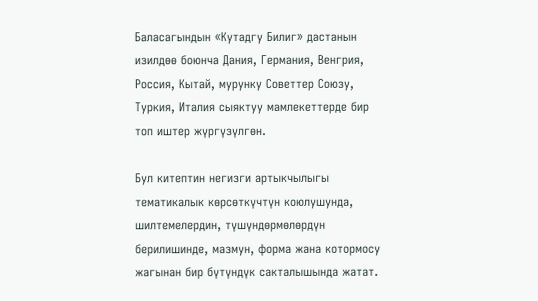Баласагындын «Кутадгу Билиг» дастанын изилдөө боюнча Дания, Германия, Венгрия, Россия, Кытай, мурунку Советтер Союзу, Туркия, Италия сыяктуу мамлекеттерде бир топ иштер жүргүзүлгөн.

Бул китептин негизги артыкчылыгы тематикалык көрсөткүчтүн коюлушунда, шилтемелердин, түшүндөрмөлөрдүн берилишинде, мазмун, форма жана котормосу жагынан бир бүтүндүк сакталышында жатат.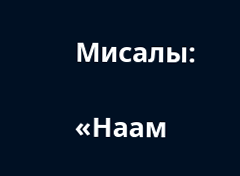Мисалы:

«Наам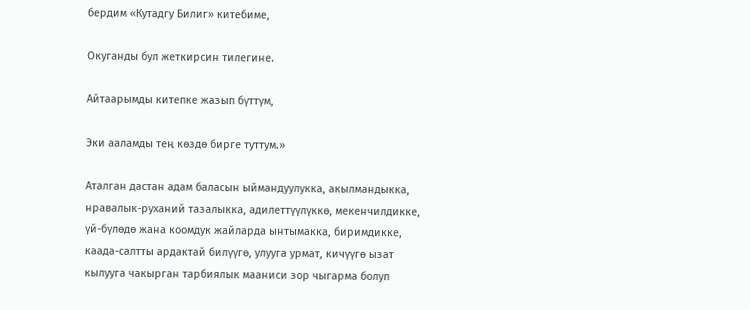бердим «Кутадгу Билиг» китебиме,

Окуганды бул жеткирсин тилегине.

Айтаарымды китепке жазып бүттүм,

Эки ааламды тең көздө бирге туттум.»

Аталган дастан адам баласын ыймандуулукка, акылмандыкка, нравалык-руханий тазалыкка, адилеттүүлүккө, мекенчилдикке, үй-бүлөдө жана коомдук жайларда ынтымакка, биримдикке, каада-салтты ардактай билүүгө, улууга урмат, кичүүгө ызат кылууга чакырган тарбиялык мааниси зор чыгарма болуп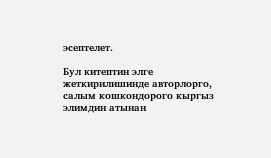эсептелет.

Бул китептин элге жеткирилишинде авторлорго, салым кошкондорого кыргыз элимдин атынан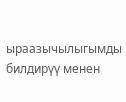ыраазычылыгымды билдирүү менен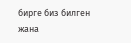бирге биз билген жана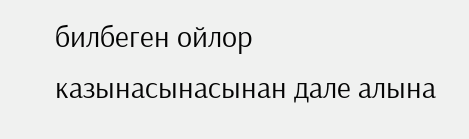билбеген ойлор казынасынасынан дале алына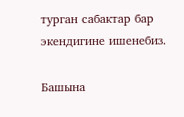турган сабактар бар экендигине ишенебиз.

Башына